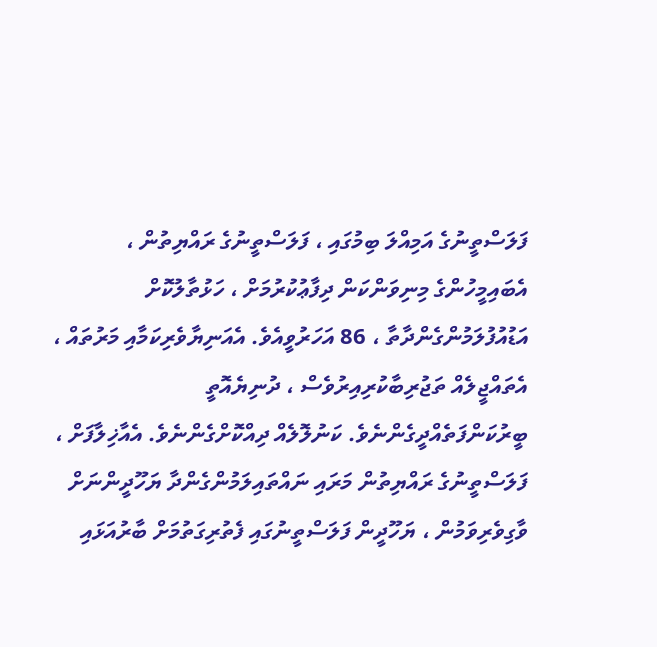ފަލަސްތީނުގެ އަމިއްލަ ބިމުގައި ، ފަލަސްތީނުގެ ރައްޔިތުން ، އެބައިމީހުންގެ މިނިވަންކަން ދިފާޢުކުރުމަށް ، ހަޅުތާލުކޮށް އަޑުއުފުލަމުންގެންދާތާ ، 86 އަހަރުވީއެވެ. އެއަނިޔާވެރިކަމާއި މަރުތައް ، އެތައްޖީލެއް ތަޖުރިބާކުރިއިރުވެސް ، ދުނިޔެއޮތީ ބީރުކަންފަތެއްދީގެންނެވެ. ކަނުލޮލެއް ދިއްކޮށްގެންނެވެ. އެއާޚިލާފަށް ، ފަލަސްތީނުގެ ރައްޔިތުން މަރައި ނައްތައިލަމުންގެންދާ ޔަހޫދީންނަށް ވާގިވެރިވަމުން ، ޔަހޫދީން ފަލަސްތީނުގައި ފެތުރިގަތުމަށް ބާރުއަޅައި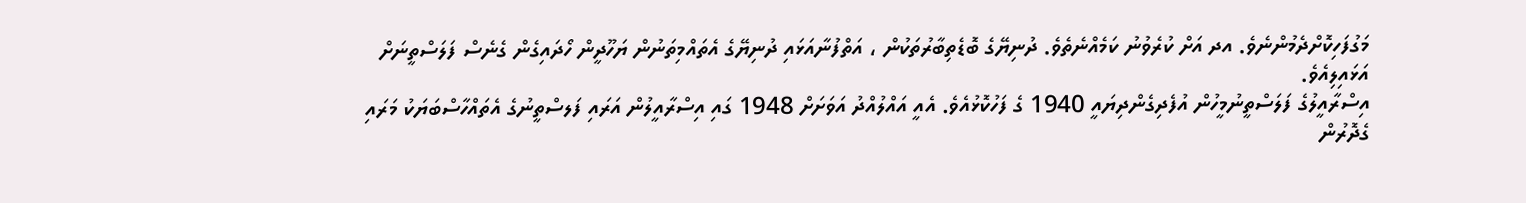މަގުފަހިކޮށްދެމުންނެވެ. އދ އަށް ކުރެވުނު ކަމެއްނެތެވެ. ދުނިޔޭގެ ބޮޑެތިބާރުތަކުން ، އަތްފުނާއަޅައި ދުނިޔޭގެ އެތައްމިތަނުން ޔަހޫދީން ހޯދައިގެން ގެނެސް ފަލަސްތީނަށް އަޅައިލިއެވެ.
އިސްރާއީލުގެ ފަލަސްތީނުމީހުން އުފެދިގެންދިޔައީ 1940 ގެ ފަހުކޮޅުއެވެ. އެއީ އައްލުއްދު އަވަށަށް 1948 ގައި އިސްރާއީލުން އަރައި ފަލސްތީނުގެ އެތައްހާސްބަޔަކު މަރައި ގެދޮރުން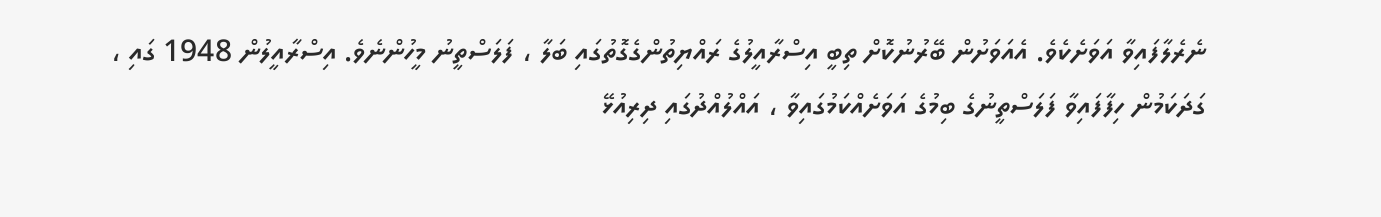ނެރެލާފައިވާ އަވަށެކެވެ. އެއަވަށުން ބޭރުނުކޮށް ތިބީ އިސްރާއީލުގެ ރައްޔިތުންގެގޮތުގައި ބަލާ ، ފަލަސްތީނު މީހުންނެވެ. އިސްރާއީލުން 1948 ގައި ، ގަދަކަމުން ހިފާފައިވާ ފަލަސްތީނުގެ ބިމުގެ އަވަށެއްކަމުގައިވާ ، އައްލުއްދުގައި ދިރިއުޅޭ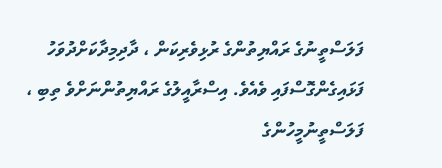ފަލަސްތީނުގެ ރައްޔިތުންގެ ރުޅިވެރިކަން ، ދާދިމިދާކަށްދުވަހު ފަޅައިގެންގޮސްފައި ވެއެވެ. އިސްރާއީލުގެ ރައްޔިތުންނަށްވެ ތިބި ، ފަލަސްތީނުމީހުންގެ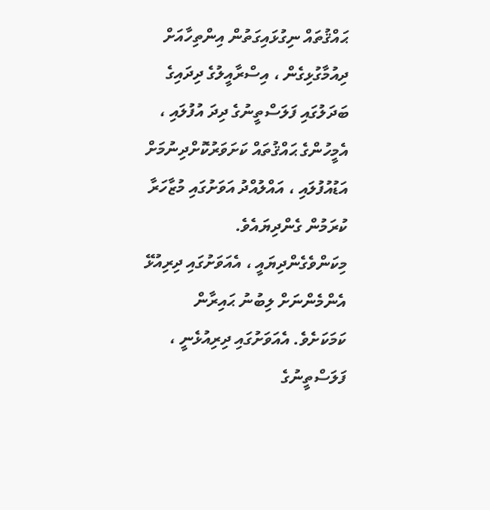ޙައްޤުތައް ނިގުޅައިގަތުން އިންތިހާއަށް ދިއުމާގުޅިގެން ، އިސްރާއީލުގެ ދިދައިގެ ބަދަލުގައި ފަލަސްތީނުގެ ދިދަ އުފުލައި ، އެމީހުންގެ ޙައްޤުތައް ކަށަވަރުކޮށްދިނުމަށް އަޑުއުފުލައި ، އައްލުއްދު އަވަށުގައި މުޒާހަރާ ކުރަމުން ގެންދިޔައެވެ. މިކަންވެގެންދިޔައީ ، އެއަވަށުގައި ދިރިއުޅޭ އެންމެންނަށް ލިބުނު ޙައިރާން ކަމަކަށެވެ. އެއަވަށުގައި ދިރިއުޅެނީ ، ފަލަސްތީނުގެ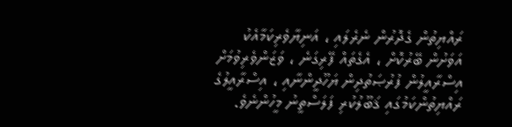ރައްޔިތުން ގެދޮރުން ނެރެލައި ، އަނިޔާވެރިކަމާއެކު އަވަށުން ބޭރުކޮށް ، އެގެތައް ފޭރިގަނެ ، ވަޒަންވެރިވުމަށް އިސްރާއީލުން ފުރުޞަތުދިން ޔަހޫދީންނާއި ، އިސްރާއީލުގެ ރައްޔިތުންކަމުގައި ޤަބޫލުކުރި ފަލަސްތީނު މީހުންނެވެ.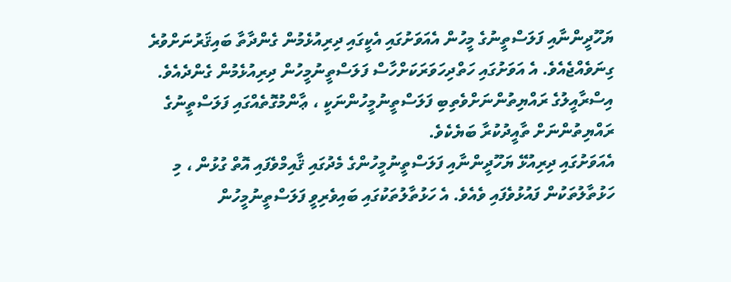ޔަހޫދީންނާއި ފަލަސްތީނުގެ މީހުން އެއަވަށުގައި އެކީގައި ދިރިއުޅެމުން ގެންދާތާ ބައިޤަރުނަށްވުރެ ގިނަވެއްޖެއެވެ. އެ އަވަށުގައި ހަތްދިހަވަރަކަށްހާސް ފަލަސްތީނުމީހުން ދިރިއުޅެމުން ގެންދެއެވެ. އިސްރާއީލުގެ ރައްޔިތުންނަށްވެތިބި ފަލަސްތީނުމީހުންނަކީ ، ޢާންމުގޮތެއްގައި ފަލަސްތީނުގެ ރައްޔިތުންނަށް ތާއީދުކުރާ ބަޔެކެވެ.
އެއަވަށުގައި ދިރިއުޅޭ ޔަހޫދީންނާއި ފަލަސްތީނުމީހުންގެ މެދުގައި ޤާއިމްވެފައި އޮތް ގުޅުން ، މި ހަޅުތާލުތަކުން ފައުޅުވެފައި ވެއެވެ. އެ ހަޅުތާލުތަކުގައި ބައިވެރިވީ ފަލަސްތީނުމީހުން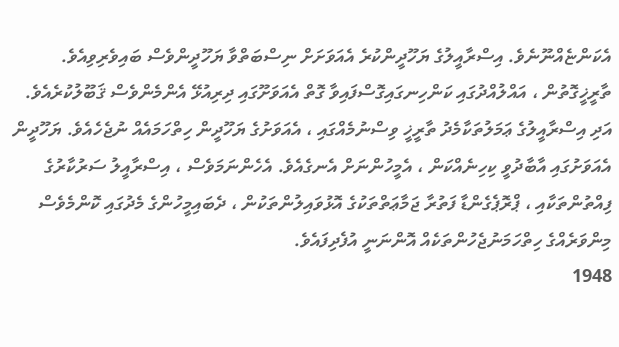އެކަންޏެއްނޫނެވެ. އިސްރާއީލުގެ ޔަހޫދީންކުރެ އެއަވަށަށް ނިސްބަތްވާ ޔަހޫދީންވެސް ބައިވެރިވިއެވެ. ތާރީޚީގޮތުން ، އައްލުއްދުގައި ކަންހިނގައިގޮސްފައިވާ ގޮތް އެއަވަށޫގައި ދިރިއުޅޭ އެންމެންވެސް ޤަބޫލުކުރެއެވެ. އަދި އިސްރާއީލުގެ ޢަމަލުތަކާމެދު ތާރީޚީ ވިސްނުމެއްގައި ، އެއަވަށުގެ ޔަހޫދީން ހިތްހަމައެއް ނުޖެހެއެވެ. ޔަހޫދީން އެއަވަށުގައި އާބާދުވީ ކިހިނެއްކަން ، އެމީހުންނަށް އެނގެއެވެ. އެހެންނަމަވެސް ، އިސްރާއީލު ސަރުކާރުގެ ފިއްތުންތަކާއި ، ޕްރޮޕެގެންޑާ ފަތުރާ ޖަމާޢަތްތަކުގެ އޮޅުވައިލުންތަކުން ، ދެބައިމީހުންގެ މެދުގައި ކޮންމެވެސް މިންވަރެއްގެ ހިތްހަމަނުޖެހުންތަކެއް އޮންނަނީ އުފެދިފައެވެ.
1948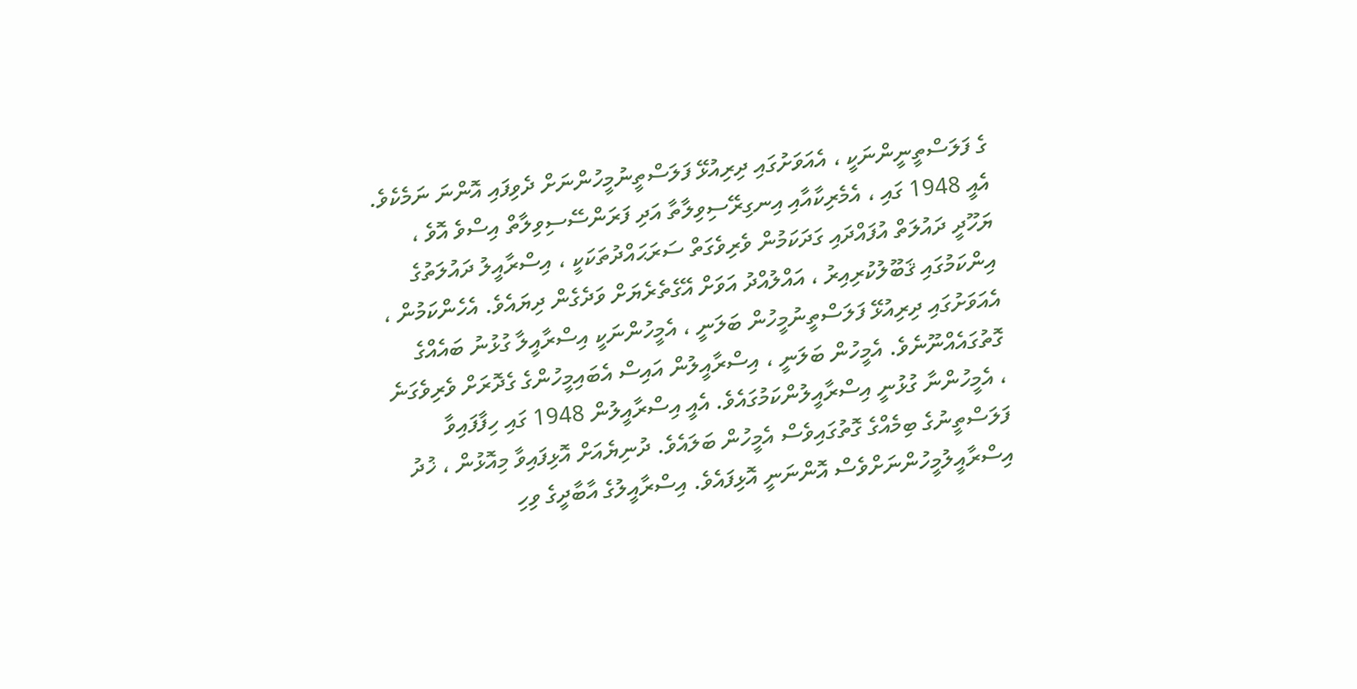ގެ ފަލަސްތީނީންނަކީ ، އެއަވަށުގައި ދިރިއުޅޭ ފަލަސްތީނުމީހުންނަށް ދެވިފައި އޮންނަ ނަމެކެވެ. އެއީ 1948 ގައި ، އެމެރިކާއާއި އިނގިރޭސިވިލާތާ އަދި ފަރަންސޭސިވިލާތް އިސްވެ އޮވެ ، ޔަހޫދީ ދައުލަތް އުފައްދައި ގަދަކަމުން ވެރިވެގަތް ސަރަޙައްދުތަކަކީ ، އިސްރާއީލު ދައުލަތުގެ އިންކަމުގައި ޤަބޫލުކުރިއިރު ، އައްލުއްދު އަވަށް އޭގެތެރެޔަށް ވަދެގެން ދިޔައެވެ. އެހެންކަމުން ، އެއަވަށުގައި ދިރިއުޅޭ ފަލަސްތީނުމީހުން ބަލަނީ ، އެމީހުންނަކީ އިސްރާއީލާ ގުޅުނު ބައެއްގެ ގޮތުގައެއްނޫނެވެ. އެމީހުން ބަލަނީ ، އިސްރާއީލުން އައިސް އެބައިމީހުންގެ ގެދޮރަށް ވެރިވެގަނެ ، އެމީހުންނާ ގުޅުނީ އިސްރާއީލުންކަމުގައެވެ. އެއީ އިސްރާއީލުން 1948 ގައި ހިފާފައިވާ ފަލަސްތީނުގެ ބިމެއްގެ ގޮތުގައިވެސް އެމީހުން ބަލައެވެ. ދުނިޔެއަށް އޮޅިފައިވާ މިއޮޅުން ، ޚުދު އިސްރާއީލުމީހުންނަށްވެސް އޮންނަނީ އޮޅިފައެވެ. އިސްރާއީލުގެ އާބާދީގެ ވިހި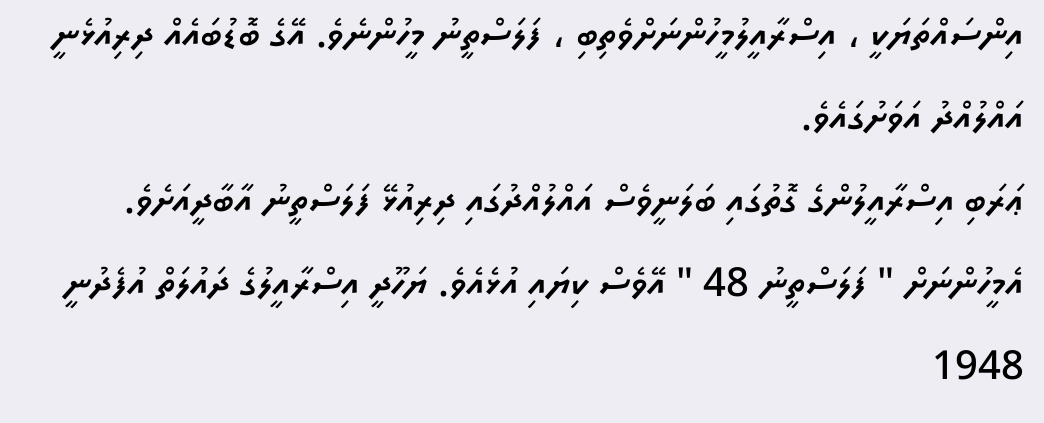އިންސައްތަޔަކީ ، އިސްރާއީލުމީހުންނަށްވެތިބި ، ފަލަސްތީނު މީހުންނެވެ. އޭގެ ބޮޑުބައެއް ދިރިއުޅެނީ އައްލުއްދު އަވަށުގައެވެ.
ޢަރަބި އިސްރާއީލުންގެ ގޮތުގައި ބަލަނީވެސް އައްލުއްދުގައި ދިރިއުޅޭ ފަލަސްތީނު އާބާދީއަށެވެ. އެމީހުންނަށް " ފަލަސްތީނު 48 " އޭވެސް ކިޔައި އުޅެއެވެ. ޔަހޫދީ އިސްރާއީލުގެ ދައުލަތް އުފެދުނީ 1948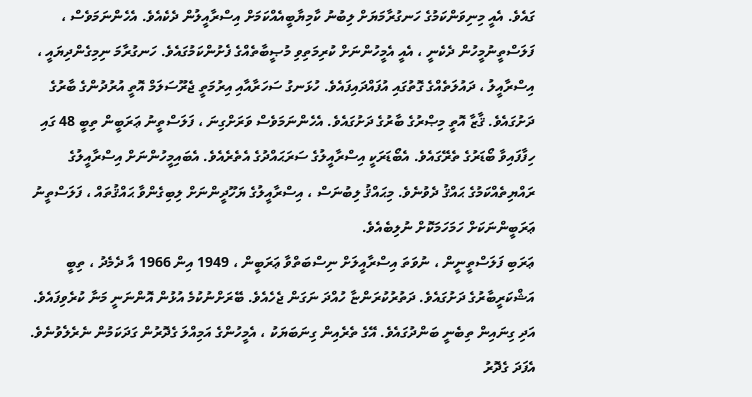ގައެވެ. އެއީ މިނިވަންކަމުގެ ހަނގުރާމަޔަށް ލިބުނު ކާމިޔާބީއެއްކަމަށް އިސްރާއީލުން ދެކެއެވެ. އެހެންނަމަވެސް ، ފަލަސްތީނުމީހުން ދެކެނީ ، އެއީ އެމީހުންނަށް ކުރިމަތިވި މުޞީބާތެއްގެ ފެށުންކަމުގައެވެ. ހަނގުރާމަ ނިމިގެންދިޔައީ ، އިސްރާއީލު ، ދައުލަތެއްގެ ގޮތުގައި އުފައްދައިފައެވެ. ހުޅަނގު ސަހަރާއާއި އިރުމަތީ ޖެރޫސަލަމް އޮތީ އުރުދުންގެ ބާރުގެ ދަށުގައެވެ. ޤާޒާ އޮތީ މިޞްރުގެ ބާރުގެ ދަށުގައެވެ. އެހެންނަމަވެސް ވަރަށްގިނަ ، ފަލަސްތީނު ޢަރަބީން ތިބީ 48 ގައި ހިފާފައިވާ ބޯޑަރުގެ ތެރޭގައެވެ. އެބޯޑަރަކީ އިސްރާއީލުގެ ސަރަޙައްދުގެ އެތެރެއެވެ. އެބައިމީހުންނަށް އިސްރާއީލުގެ ރައްޔިތެއްކަމުގެ ޙައްޤު ދެވުނެވެ. މިޙައްޤު ލިބުނަސް ، އިސްރާއީލުގެ ޔަހޫދީންނަށް ލިބިގެންވާ ޙައްޤުތައް ، ފަލަސްތީނު ޢަރަބީންނަކަށް ހަމަހަމަކޮށް ނުލިބެއެވެ.
ޢަރަބި ފަލަސްތީނީން ، ނުވަތަ އިސްރާއީލަށް ނިސްބަތްވާ ޢަރަބީން ، 1949 އިން 1966 އާ ދެމެދު ، ތިބީ އަޝްކަރީބާރުގެ ދަށުގައެވެ. ދަތުރުކުރަންޏާ ހުއްދަ ނަގަން ޖެހެއެވެ. ބޭރަށްނުކުމެ އުޅުން އޮންނަނީ މަނާ ކުރެވިފައެވެ. އަދި ގިނައިން ތިބެނީ ބަންދުގައެވެ. އޭގެ ތެރެއިން ގިނަބަޔަކު ، އެމީހުންގެ އަމިއްލަ ގެދޮރުން ގަދަކަމުން ނެރެލެވުނެވެ. އެފަދަ ގެދޮރު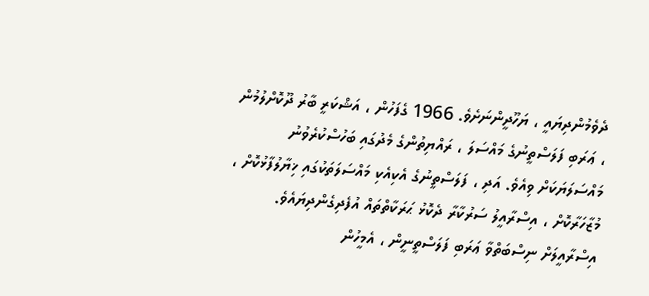ދެވެމުންދިޔައީ ، ޔަހޫދީންނަށެވެ. 1966 ގެފަހުން ، އަޝްކަރީ ބާރު ދޫކޮށްލުމުން ، ޢަރަބި ފަލަސްތީނުގެ މައްސަލަ ، ރައްޔިތުންގެ މެދުގައި ބަހުސްކުރެވުނު މައްސަލަޔަކަށް ވިއެވެ. އަދި ، ފަލަސްތީނުގެ އެކިއެކި މައްސަލަތަކުގައި ޚިޔާލުފާޅުކޮށް ، މުޒާހަރާކޮށް ، އިސްރާއީލު ސަރުކާރާ ދެކޮޅު ޙަރަކާތްތައް އުފެދިގެންދިޔައެވެ.
އިސްރާއީލަށް ނިސްބަތްވާ ޢަރަބި ފަލަސްތީނީން ، އެމީހުން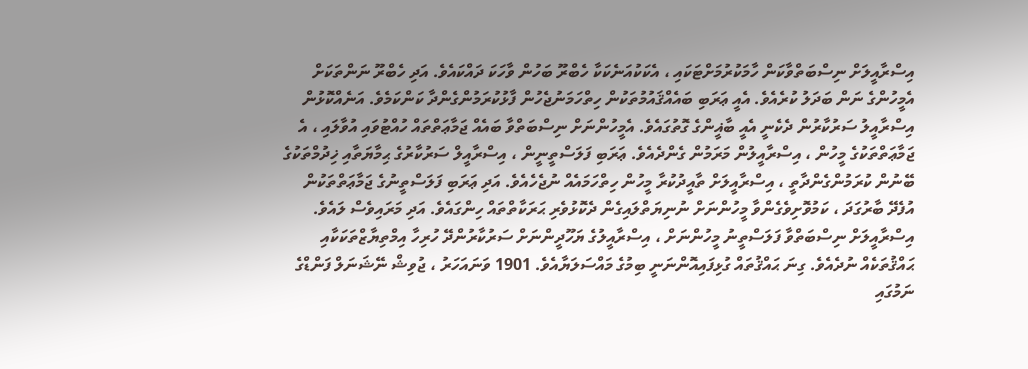އިސްރާއީލަށް ނިސްބަތްވާކަން ހާމަކުރުމަށްޓަކައި ، އެކަކުއަނެކަކާ ހެބްރޫ ބަހުން ވާހަކަ ދައްކައެވެ. އަދި ހެބްރޫ ނަންތަކަށް އެމީހުންގެ ނަން ބަދަލު ކުރެއެވެ. އެއީ ޢަރަބި ބައެއްޤައުމުތަކުން ހިތްހަމަނުޖެހުން ފާޅުކުރަމުންގެންދާ ކަންކަމެވެ. އަނެއްކޮޅުން އިސްރާއީލު ސަރުކާރުން ދެކެނީ އެއީ ބާޣީންގެ ގޮތުގައެވެ. އެމީހުންނަށް ނިސްބަތްވާ ބައެއް ޖަމާޢަތްތައް ހުއްޓުވައި އުވާލައި ، އެ ޖަމާޢަތްތަކުގެ މީހުން ، އިސްރާއީލުން މަރަމުން ގެންދެއެވެ. ޢަރަބި ފަލަސްތީނީން ، އިސްރާއީލް ސަރުކާރުގެ ޙިމާޔަތާއި ޚިދުމްތަކުގެ ބޭނުން ކުރަމުންގެންދާތީ ، އިސްރާއީލަށް ތާއީދުކުރާ މީހުން ހިތްހަމައެއް ނުޖެހެއެވެ. އަދި ޢަރަބި ފަލަސްތީނުގެ ޖަމާޢަތްތަކުން އުފެދޭ ބާރުގަދަ ، ކަމުވޮށިވެގެންވާ މީހުންނަށް ނުނިޔަތްލައިގެން ދެކޮޅުވެރި ޙަރަކާތްތައް ހިންގައެވެ. އަދި މަރައިވެސް ލައެވެ.
އިސްރާއީލަށް ނިސްބަތްވާ ފަލަސްތީނު މީހުންނަށް ، އިސްރާއީލުގެ ޔަހޫދީންނަށް ސަރުކާރުންދޭ ހުރިހާ އިމްތިޔާޒްތަކަކާއި ޙައްޤުތަކެއް ނުދެއެވެ. ގިނަ ޙައްޤުތައް ގުޅިފައިއޮންނަނީ ބިމުގެ މައްސަލަޔާއެވެ. 1901 ވަނައަހަރު ، ޖުވިޝް ނޭޝަނަލް ފަންޑްގެ ނަމުގައި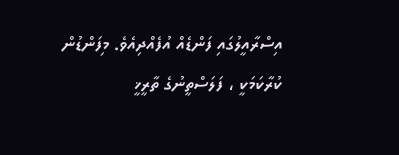އިސްރާއީލުގައި ފަންޑެއް އުފެއްދިއެވެ. މިފަންޑުން ކުރާކަމަކީ ، ފަލަސްތީނުގެ ތާރީޚީ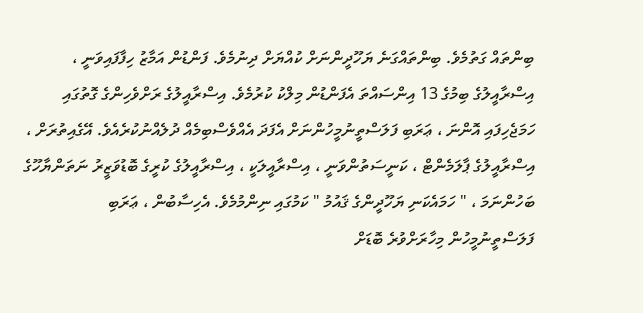ބިންތައް ގަތުމެވެ. ބިންތައްގަނެ ޔަހޫދީންނަށް ކުއްޔަށް ދިނުމެވެ. ފަންޑުން އަމާޒު ހިފާފައިވަނީ ، އިސްރާއީލުގެ ބިމުގެ 13 އިންސައްތަ އެފަންޑުން މިލްކު ކުރުމެވެ. އިސްރާއީލުގެ ރަށްވެހިންގެ ގޮތުގައި ހަމަޖެހިފައި އޮންނަ ، ޢަރަބި ފަލަސްތީނުމީހުންނަށް އެފަދަ އެއްވެސްބިމެއް ދުލެއްނުކުރެއެވެ. އޭގެއިތުރަށް ، އިސްރާއީލުގެ ޕާލަމެންޓް ، ކަނީސަތުންވަނީ ، އިސްރާއީލަކީ ، އިސްރާއީލުގެ ކުރީގެ ބޮޑުވަޒީރު ނަތަންޔާހޫގެ ބަހުންނަމަ ، " ހަމައެކަނި ޔަހޫދީންގެ ޤައުމު " ކަމުގައި ނިންމުމެވެ. އެހިސާބުން ، ޢަރަބި ފަލަސްތީނުމީހުން މިހާރަށްވުރެ ބޮޑަށް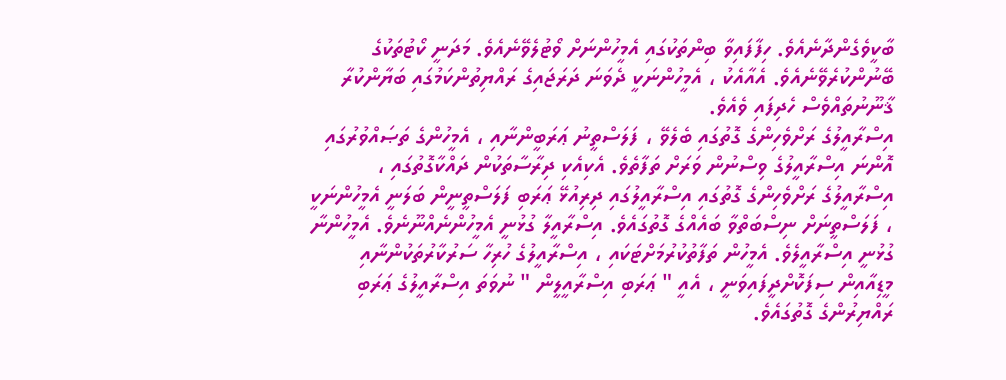ބާކީވެގެންދާނެއެވެ. ހިފާފައިވާ ބިންތަކުގައި އެމީހުންނަށް ވޯޓުލެވޭނެއެވެ. މަދަނީ ކޯޓުތަކުގެ ބޭނުންކުރެވޭނެއެވެ. އެއާއެކު ، އެމީހުންނަކީ ދެވަނަ ދަރަޖައިގެ ރައްޔިތުންކަމުގައި ބަޔާންކުރާ ޤާނޫނުތައްވެސް ހެދިފައި ވެއެވެ.
އިސްރާއީލުގެ ރަށްވެހިންގެ ގޮތުގައި ބެލެވޭ ، ފަލަސްތީނު ޢަރަބީންނާއި ، އެމީހުންގެ ތަޞައްވުރުގައި އޮންނަ އިސްރާއީލުގެ ވިސްނުން ވަރަށް ތަފާތެވެ. އެކިއެކި ދިރާސާތަކުން ދައްކާގޮތުގައި ، އިސްރާއީލުގެ ރަށްވެހިންގެ ގޮތުގައި އިސްރާއީލުގައި ދިރިއުޅޭ ޢަރަބި ފަލަސްތީނީން ބަލަނީ އެމީހުންނަކީ ، ފަލަސްތީނަށް ނިސްބަތްވާ ބައެއްގެ ގޮތުގައެވެ. އިސްރާއީލާ ގުޅުނީ އެމީހުންނެއްނޫނެވެ. އެމީހުންނާ ގުޅުނީ އިސްރާއީލެވެ. އެމީހުން ތަފާތުކުރުމަށްޓަކައި ، އިސްރާއީލުގެ ހުރިހާ ސަރުކާރުތަކުންނާއި މީޑިއާއިން ސިފަކޮށްދީފައިވަނީ ، އެއީ " ޢަރަބި އިސްރާއީލީން " ނުވަތަ އިސްރާއީލުގެ ޢަރަބި ރައްޔިރުންގެ ގޮތުގައެވެ.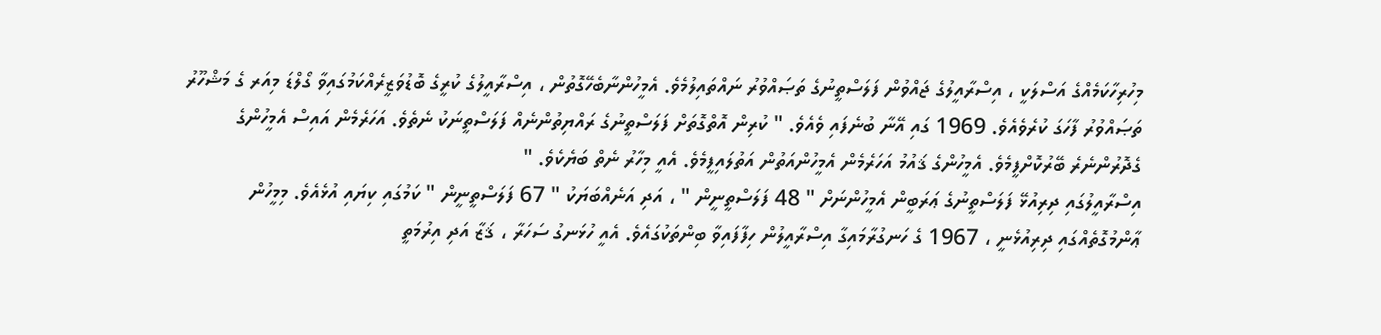މިހުރިހާކަމެއްގެ އަސްލަކީ ، އިސްރާއީލުގެ ޖައްވުން ފަލަސްތީނުގެ ތަޞައްވުރު ނައްތައިލުމެވެ. އެމީހުންނާބެހޭގޮތުން ، އިސްރާއީލުގެ ކުރީގެ ބޮޑުވަޒީރެއްކަމުގައިވާ ގޯލްޑަ މިއަރ ގެ މަޝްހޫރު ތަޞައްވުރު ފާހަގަ ކުރެވެއެވެ. 1969 ގައި އޭނާ ބުނެފައި ވެއެވެ. " ކުރިން އޮތްގޮތަށް ފަލަސްތީނުގެ ރައްޔިތުންނެއް ފަލަސްތީނަކު ނެތެވެ. އަހަރެމެން އައިސް އެމީހުންގެ ގެދޮރުންނެރެ ބޭރުކޮށްފީމެވެ. އެމީހުންގެ ޤައުމު އަހަރެމެން އެމީހުންއަތުން އަތުލައިފީމެވެ. އެއީ މިހާރު ނެތް ބަޔެކެވެ. "
އިސްރާއީލުގައި ދިރިއުޅޭ ފަލަސްތީނުގެ ޢަރަބީން އެމީހުންނަށް " 48 ފަލަސްތީނީން " ، އަދި އަނެއްބަޔަކު " 67 ފަލަސްތީނީން " ކަމުގައި ކިޔައި އުޅެއެވެ. މިމީހުން ޢާންމުގޮތެއްގައި ދިރިއުޅެނީ ، 1967 ގެ ހަނގުރާމައިގާ އިސްރާއީލުން ހިފާފައިވާ ބިންތަކުގައެވެ. އެއީ ހުޅަނގު ސަހަރާ ، ޤަޒާ އަދި އިރުމަތީ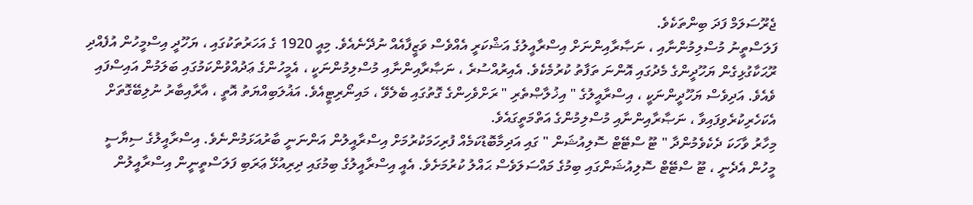ޖެރޫސަލަމް ފަދަ ބިންތަކެވެ.
ފަލަސްތީނު މުސްލިމުންނާއި ، ނަޞާރާއިންނަށް އިސްރާއީލުގެ އަޝްކަރީ އެއްވެސް ވަޒީފާއެއް ނުދޭނެއެވެ. މިއީ 1920 ގެ އަހަރުތަކުގައި ، ޔަހޫދީ އިސްމީހުން އުފެއްދި ރޫޙަކާގުޅިގެން ޔަހޫދީންގެ މެދުގައި އޮންނަ ތަފާތު ކުރުމެކެވެ. އެއިރުއްސުރެ ، ނަޞާރާއިންނާއި މުސްލިމުންނަކީ ، އެމީހުންގެ ޢަދުއްވުންކަމުގައި ބަލަމުން އައިސްފައި ވެއެވެ. އަދިވެސް ޔަހޫދީންނަކީ ، އިސްރާއީލުގެ " އިޚުލާޞްތެރި " ރަށްވެހިންގެ ގޮތުގައި ބެލެވޭ ، މައިނޯރިޓީއެވެ. އަޣުލަބިއްޔަތު އޮތީ ، އާރާއިބާރު ނުލިބޭގޮތަށް އެކަހެރިކުރެވިފައިވާ ، ނަޞާރާއިންނާއި މުސްލިމުންގެ އަތްމަތީގައެވެ.
މިހާރު ވާހަކަ ދެކެވެމުންދާ " ޓޫ ސްޓޭޓް ސޮލިއުޝަން " ގައި އަދިމާބޮޑުކަމެއް ފުރިހަމަކުރުމަށް އިސްރާއީލުން އަންނަނީ ބާރުއަޅަމުންނެވެ. އިސްރާއީލުގެ ސިޔާސީ މީހުން އެދެނީ ، ޓޫ ސްޓޭޓް ސޮލިއުޝަންގައި ބިމުގެ މައްސަލަވެސް ޙައްލު ކުރުމަށެވެ. އެއީ އިސްރާއީލުގެ ބިމުގައި ދިރިއުޅޭ ޢަރަބި ފަލަސްތީނީން އިސްރާއީލުން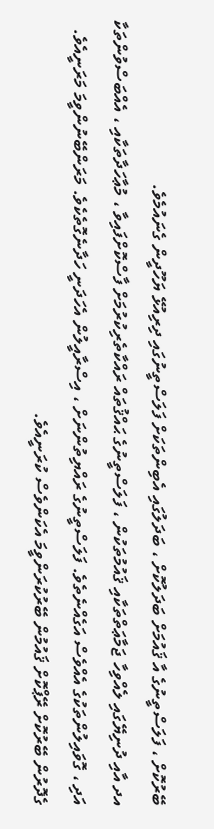ބޭރުކޮށް ، ފަލަސްތީނުގެ އާ ޤައުމަށް ބަދަލުކޮށް ، ބަދަލުގައި އެބިންތަކަށް ފަލަސްތީނުގައި ދިރިއުޅޭ ޔަހޫދީން ގެނައުމެވެ.
އދ އާއި ދުނިޔޭގައި ލެއްވިހާ ޖަމާޢަތްތަކާއި ޤައުމުތަކުން ، ފަލަސްތީނުގެ ޙައްޤުތައް ރައްކާތެރިކުރުމަށް ފާސްކޮށްފައިވާ ، މުޢާހަދާތަކާއި ، އެއްބަސްވުންތަކާ އަދި ، ގޮވައިލުންތަކުގެ އެއްވެސް އަގެއްނެތެވެ. ފަލަސްތީނުގެ ރައްޔިތުންނަށް ، އިސްރާއީލުން އެހަދަނީ ހަދާނެގޮތެކެވެ. މަރަންބޭނުންވީމަ މަރަނީއެވެ. ގެދޮރުން ބޭރުކޮށް ރޭޕްކޮށް ޤައުމުން ބޭރުކުރަންވީމަ އެކަންވެސް ކުރަނީއެވެ.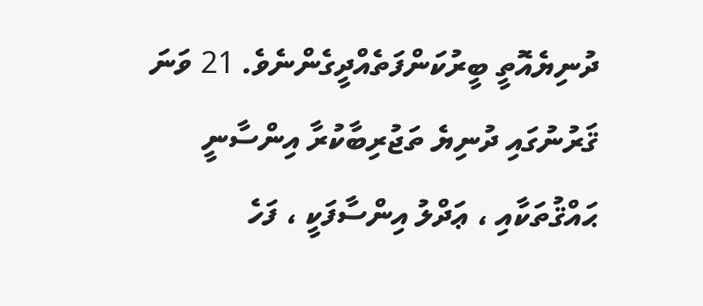ދުނިޔެއޮތީ ބީރުކަންފަތެއްދީގެންނެވެ. 21 ވަނަ ޤަރުނުގައި ދުނިޔެ ތަޖުރިބާކުރާ އިންސާނީ ޙައްޤުތަކާއި ، ޢަދްލު އިންސާފަކީ ، ފަހެ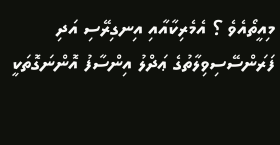މިއީތޯއެވެ ؟ އެމެރިކާއާއި އިނގިރޭސި އަދި ފަރަންސޭސިވިލާތުގެ ޢަދްލު އިންސާފު އޮންނަގޮތަކީ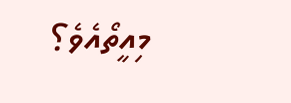މިއީތޯއެވެ؟